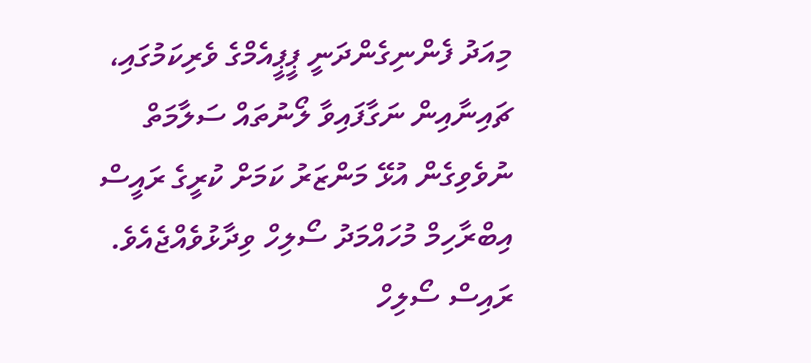މިއަދު ފެންނިގެންދަނީ ޕީޕީއެމްގެ ވެރިކަމުގައި، ޗައިނާއިން ނަގާފައިވާ ލޯނުތައް ސަލާމަތް ނުވެވިގެން އުޅޭ މަންޒަރު ކަމަށް ކުރީގެ ރައީސް އިބްރާހިމް މުހައްމަދު ސޯލިހް ވިދާޅުވެއްޖެއެވެ.
ރައިސް ސޯލިހް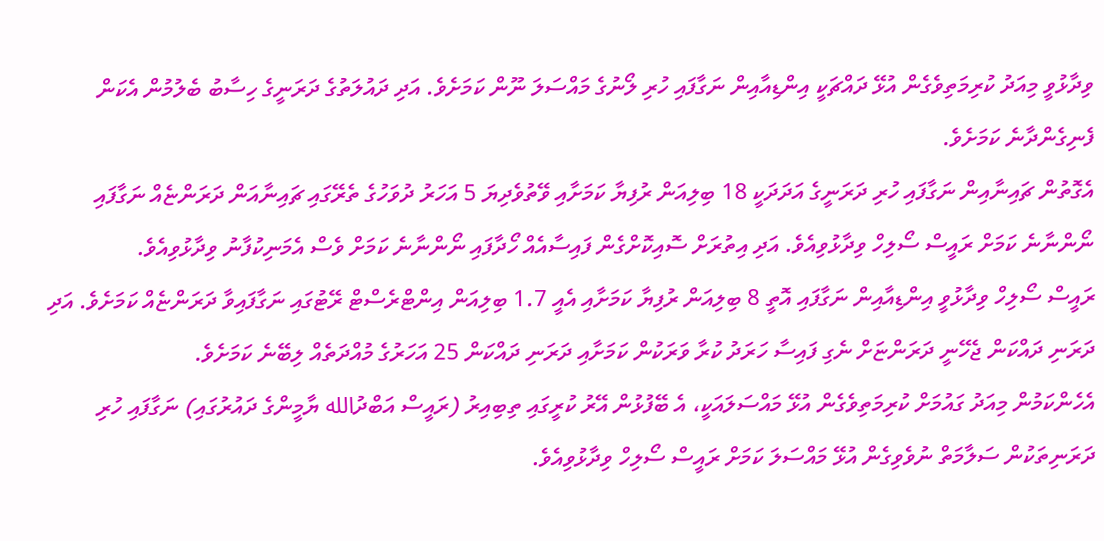ވިދާޅުވީ މިއަދު ކުރިމަތިވެގެން އުޅޭ ދައްޗަކީ އިންޑިއާއިން ނަގާފައި ހުރި ލޯނުގެ މައްސަލަ ނޫން ކަމަށެވެ. އަދި ދައުލަތުގެ ދަރަނީގެ ހިސާބު ބެލުމުން އެކަން ފެނިގެންދާނެ ކަމަށެވެ.
އެގޮތުން ޗައިނާއިން ނަގާފައި ހުރި ދަރަނީގެ އަދަދަކީ 18 ބިލިއަން ރުފިޔާ ކަމަށާއި ވޭތުވެދިޔަ 5 އަހަރު ދުވަހުގެ ތެރޭގައި ޗައިނާއަން ދަރަންޏެއް ނަގާފައި ނޯންނާނެ ކަމަށް ރައީސް ސޯލިހް ވިދާޅުވިއެވެ. އަދި އިތުރަށް ސޮއިކޮށްގެން ފައިސާއެއް ހޯދާފައި ނޯންނާނެ ކަމަށް ވެސް އެމަނިކުފާނު ވިދާޅުވިއެވެ.
ރައީސް ސޯލިހް ވިދާޅުވީ އިންޑިއާއިން ނަގާފައި އޮތީ 8 ބިލިއަން ރުފިޔާ ކަމަށާއި އެއީ 1.7 ބިލިއަން އިންޓްރެސްޓް ރޭޓުގައި ނަގާފައިވާ ދަރަންޏެއް ކަމަށެވެ. އަދި ދަރަނި ދައްކަން ޖެހޭނީ ދަރަންޏަށް ނެގި ފައިސާ ހަރަދު ކުރާ ވަރަކުން ކަމަށާއި ދަރަނި ދައްކަން 25 އަހަރުގެ މުއްދަތެއް ލިބޭނެ ކަމަށެވެ.
އެހެންކަމުން މިއަދު ގައުމަށް ކުރިމަތިވެގެން އުޅޭ މައްސަލައަކީ، އެ ބޭފުޅުން އޭރު ކުރީގައި ތިބިއިރު (ރައީސް އަބްދުالله ޔާމީންގެ ދައުރުގައި) ނަގާފައި ހުރި ދަރަނިތަކުން ސަލާމަތް ނުވެވިގެން އުޅޭ މައްސަލަ ކަމަށް ރައީސް ސޯލިހް ވިދާޅުވިއެވެ.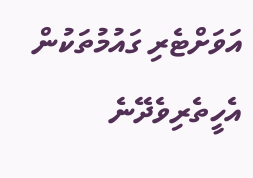އަވަށްޓެރި ގައުމުތަކުން އެހީތެރިވެދޭނެ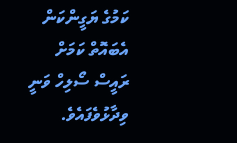ކަމުގެ ޔަގީންކަން އެބައޮތް ކަމަށް ރައީސް ސޯލިހް ވަނީ ވިދާޅުވެފައެވެ.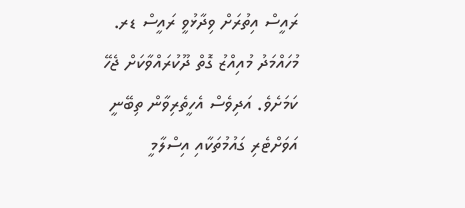ރައީސް އިތުރަށް ވިދާޅުވީ ރައީސް ޑރ. މުހައްމަދު މުއިއްޒު ގޮތް ދޫކުރައްވާކަށް ޖެހޭ ކަމަށެވެ. އަދިވެސް އެހީތެރިވާން ތިބޭނީ އަވަށްޓެރި ގައުމުތަކާއި އިސްލާމީ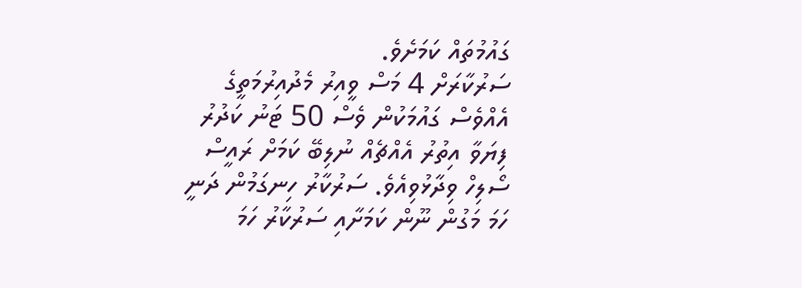ގައުމުތައް ކަމަށެވެ.
ސަރުކާރަށް 4 މަސް ވީއިރު މެދުއިރުމަތީގެ އެއްވެސް ގައުމަކުން ވެސް 50 ޓަނު ކަދުރު ފިޔަވާ އިތުރު އެއްޗެއް ނުލިބޭ ކަމަށް ރައީސް ސޯލިހް ވިދާޅުވިއެވެ. ސަރުކާރު ހިނގަމުން ދަނީ ހަމަ މަގުން ނޫން ކަމަށާއި ސަރުކާރު ހަމަ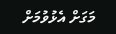މަގަށް އެޅުވުމަށް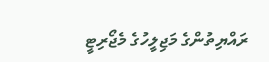ރައްޔިތުންގެ މަޖިލީހުގެ މެޖޯރިޓީ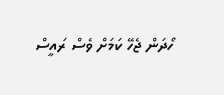ހޯދަން ޖެހޭ ކަމަށް ވެސް ރައީސް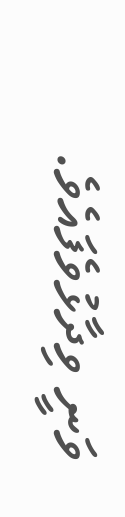ވަނީ ވިދާޅުވެފައެވެ.